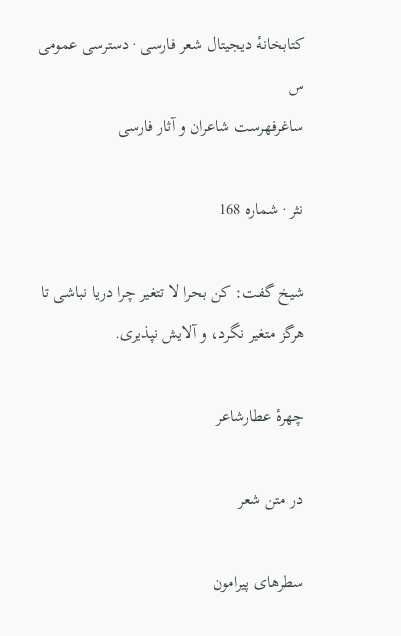کتابخانهٔ دیجیتال شعر فارسی · دسترسی عمومی
س
ساغرفهرست شاعران و آثار فارسی

نثر · شماره 168

شیخ گفت: کن بحرا لا تتغیر چرا دریا نباشی تا هرگز متغیر نگرد، و آلایش نپذیری.

چهرهٔ عطارشاعر

در متن شعر

سطرهای پیرامون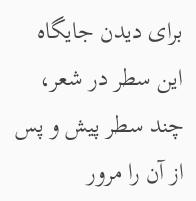برای دیدن جایگاه این سطر در شعر، چند سطر پیش و پس از آن را مرور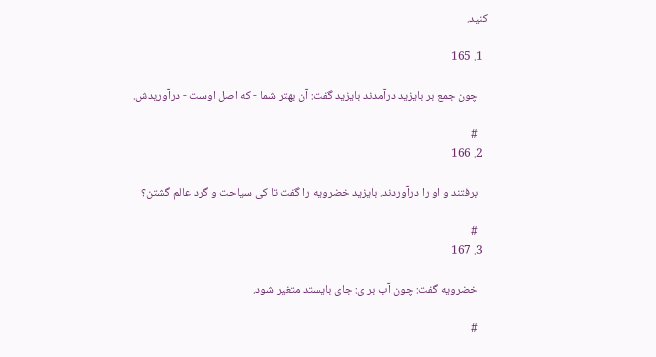کنید.

  1. 165

    چون جمع بر بایزید درآمدند بایزید گفت: آن بهتر شما - که اصل اوست - درآوریدش.

    #
  2. 166

    برفتند و او را درآوردند. بایزید خضرویه را گفت تا کی سیاحت و گرد عالم گشتن؟

    #
  3. 167

    خضرویه گفت: چون آب بر ی: جای بایستد متغیر شود.

    #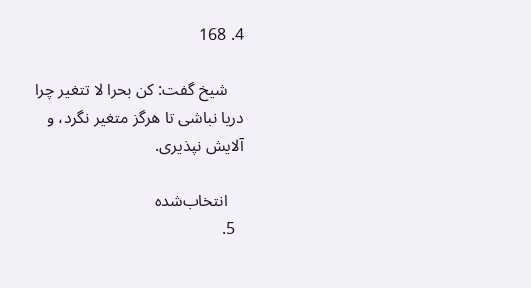4. 168

    شیخ گفت: کن بحرا لا تتغیر چرا دریا نباشی تا هرگز متغیر نگرد، و آلایش نپذیری.

    انتخاب‌شده
  5.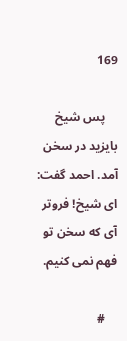169

    پس شیخ بایزید در سخن آمد. احمد گفت: ای شیخ! فروتر آی که سخن تو فهم نمی کنیم.

    #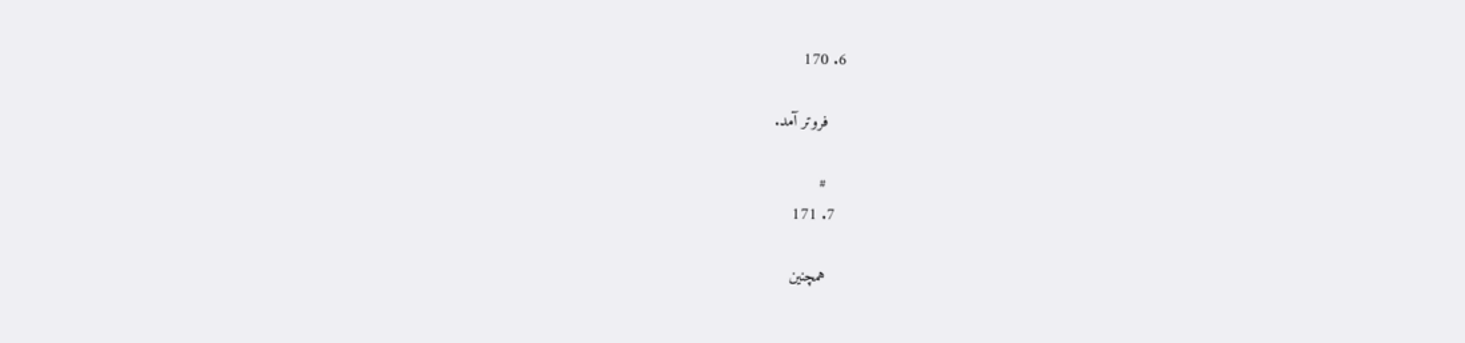6. 170

    فروتر آمد.

    #
  7. 171

    همچنین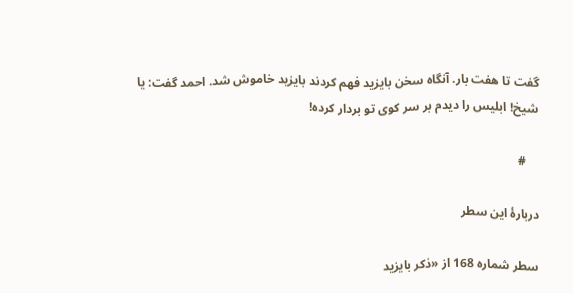گفت تا هفت بار. آنگاه سخن بایزید فهم کردند بایزید خاموش شد. احمد گفت: یا شیخ! ابلیس را دیدم بر سر کوی تو بردار کرده!

    #

دربارهٔ این سطر

سطر شماره 168 از «ذکر بایزید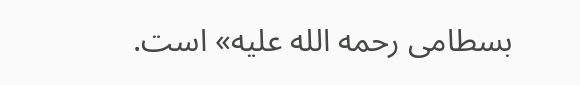بسطامی رحمه الله علیه» است.